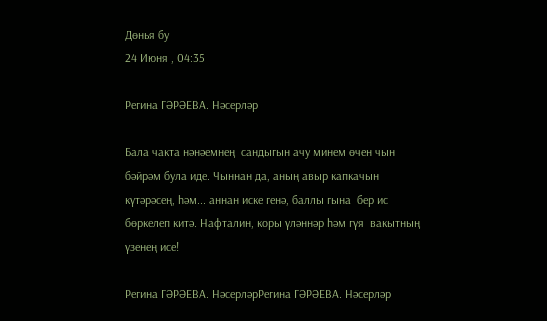Дөнья бу
24 Июня , 04:35

Регина ГӘРӘЕВА. Нәсерләр

Бала чакта нәнәемнең  сандыгын ачу минем өчен чын бәйрәм була иде. Чыннан да, аның авыр капкачын күтәрәсең, һәм... аннан иске генә, баллы гына  бер ис бөркелеп китә. Нафталин, коры үләннәр һәм гүя  вакытның үзенең исе!

Регина ГӘРӘЕВА. НәсерләрРегина ГӘРӘЕВА. Нәсерләр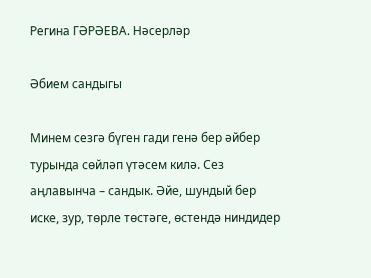Регина ГӘРӘЕВА. Нәсерләр

Әбием сандыгы

Минем сезгә бүген гади генә бер әйбер турында сөйләп үтәсем килә. Сез аңлавынча – сандык. Әйе, шундый бер иске, зур, төрле төстәге, өстендә ниндидер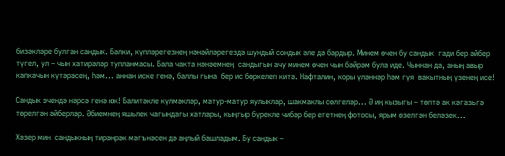бизәкләре булган сандык. Бәлки, күпләрегезнең нәнәйләрегездә шундый сондык әле дә бардыр. Минем өчен бу сандык  гади бер әйбер түгел, ул – чын хатирәләр тупланмасы. Бала чакта нәнәемнең  сандыгын ачу минем өчен чын бәйрәм була иде. Чыннан да, аның авыр капкачын күтәрәсең, һәм... аннан иске генә, баллы гына  бер ис бөркелеп китә. Нафталин, коры үләннәр һәм гүя  вакытның үзенең исе!

Сандык эчендә нәрсә генә юк! Балитәкле күлмәкләр, матур-матур яулыклар, шакмаклы сөлгеләр... Ә иң кызыгы – төптә ак кәгазьгә төрелгән әйберләр. Әбиемнең яшьлек чагындагы хатлары, кыңгыр бүрекле чибәр бер егетнең фотосы, ярым өзелгән беләзек...

Хәзер мин  сандыкның тирәнрәк мәгънәсен дә аңлый башладым. Бу сандык –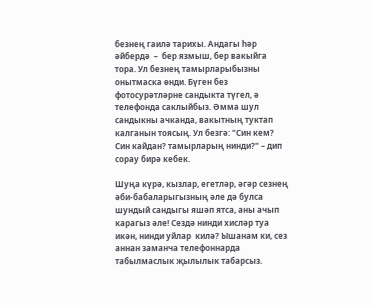безнең гаилә тарихы. Андагы һәр әйбердә  –  бер язмыш, бер вакыйга тора. Ул безнең тамырларыбызны онытмаска өнди. Бүген без фотосурәтләрне сандыкта түгел, ә телефонда саклыйбыз. Әмма шул сандыкны ачканда, вакытның туктап калганын тоясың. Ул безгә: "Син кем? Син кайдан? тамырларың нинди?" – дип сорау бирә кебек.

Шуңа күрә, кызлар, егетләр, әгәр сезнең әби-бабаларыгызның әле дә булса шундый сандыгы яшәп ятса, аны ачып карагыз әле! Сездә нинди хисләр туа икән, нинди уйлар  килә? Ышанам ки, сез аннан заманча телефоннарда табылмаслык җылылык табарсыз.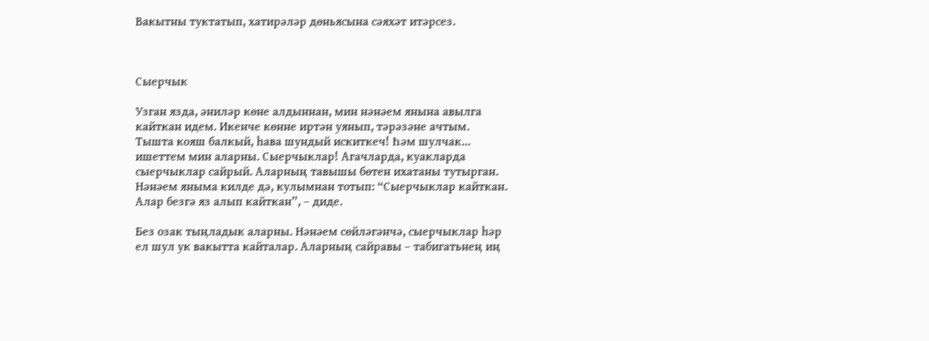Вакытны туктатып, хатирәләр дөньясына сәяхәт итәрсез.



Сыерчык

Узган язда, әниләр көне алдыннан, мин нәнәем янына авылга кайткан идем. Икенче көнне иртән уянып, тәрәзәне ачтым. Тышта кояш балкый, һава шундый искиткеч! Һәм шулчак... ишеттем мин аларны. Сыерчыклар! Агачларда, куакларда сыерчыклар сайрый. Аларның тавышы бөтен ихатаны тутырган. Нәнәем яныма килде дә, кулымнан тотып: “Сыерчыклар кайткан. Алар безгә яз алып кайткан”, – диде.

Без озак тыңладык аларны. Нәнәем сөйләгәнчә, сыерчыклар һәр ел шул ук вакытта кайталар. Аларның сайравы – табигатьнең иң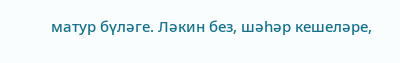матур бүләге. Ләкин без, шәһәр кешеләре,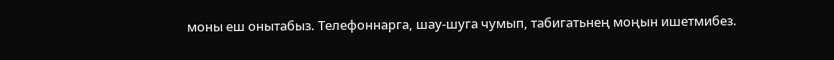моны еш онытабыз. Телефоннарга, шау-шуга чумып, табигатьнең моңын ишетмибез.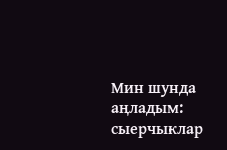Мин шунда аңладым: сыерчыклар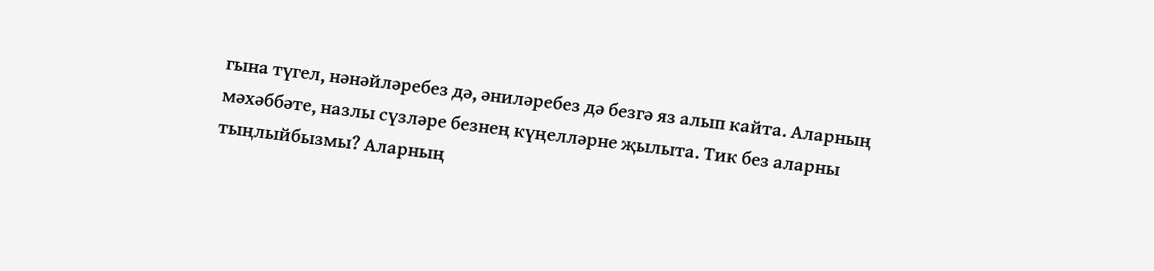гына түгел, нәнәйләребез дә, әниләребез дә безгә яз алып кайта. Аларның мәхәббәте, назлы сүзләре безнең күңелләрне җылыта. Тик без аларны тыңлыйбызмы? Аларның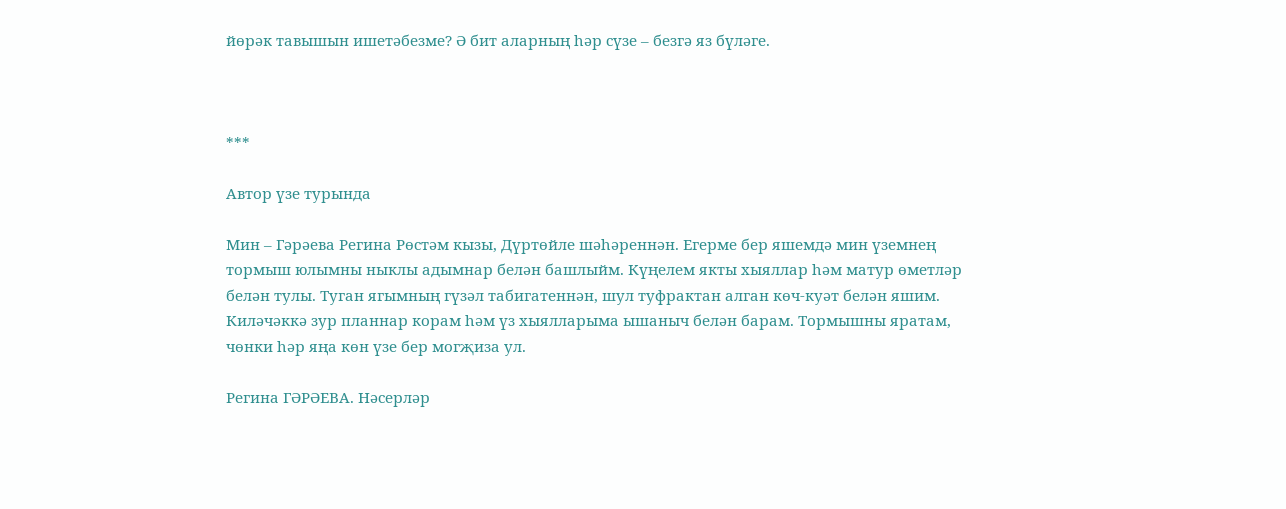йөрәк тавышын ишетәбезме? Ә бит аларның һәр сүзе – безгә яз бүләге.



***

Автор үзе турында

Мин – Гәрәева Регина Рөстәм кызы, Дүртөйле шәһәреннән. Егерме бер яшемдә мин үземнең тормыш юлымны ныклы адымнар белән башлыйм. Күңелем якты хыяллар һәм матур өметләр белән тулы. Туган ягымның гүзәл табигатеннән, шул туфрактан алган көч-куәт белән яшим. Киләчәккә зур планнар корам һәм үз хыялларыма ышаныч белән барам. Тормышны яратам, чөнки һәр яңа көн үзе бер могҗиза ул.

Регина ГӘРӘЕВА. Нәсерләр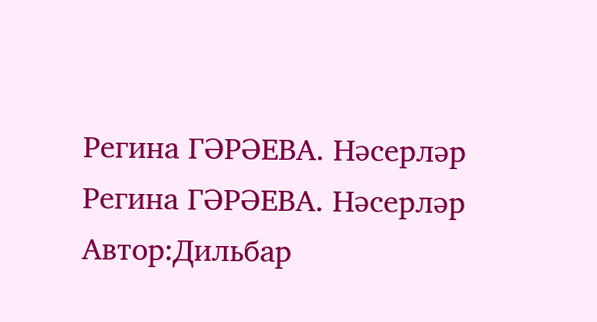Регина ГӘРӘЕВА. Нәсерләр
Регина ГӘРӘЕВА. Нәсерләр
Автор:Дильбар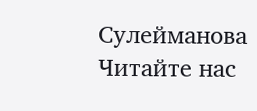Сулейманова
Читайте нас